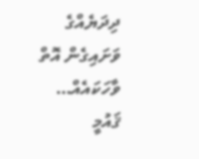ދިދަޔެއްގެ ވަށައިގެން އޮތް ވާހަކައެއް…
ޤައުމީ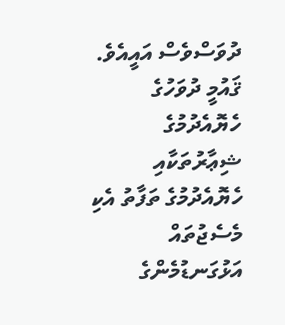ދުވަސްވެސް އައީއެވެ. ޤައުމީ ދުވަހުގެ ހެޔޮއެދުމުގެ ޝިޢާރުތަކާއި ހެޔޮއެދުމުގެ ތަފާތު އެކި މެސެޖުތައް އަޅުގަނޑުމެންގެ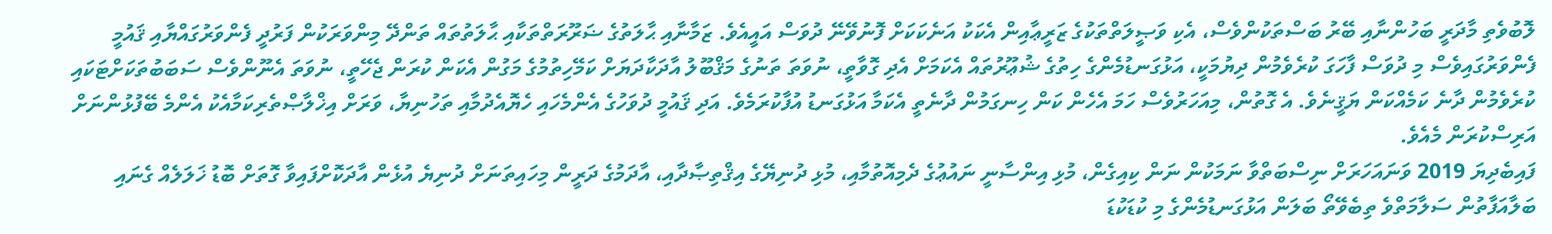ލޮބުވެތި މާދަރީ ބަހުންނާއި ބޭރު ބަސްތަކުންވެސް، އެކި ވަޞީލަތްތަކުގެ ޒަރީޢާއިން އެކަކު އަނެކަކަށް ފޮނުވޭނޭ ދުވަސް އައީއެވެ. ޒަމާނާއި ޙާލަތުގެ ޟަރޫރަތްތަކާއި ޙާލަތުތައް ތަންދޭ މިންވަރަކުން ފަރުދީ ފެންވަރުގައްޔާއި ޤައުމީ ފެންވަރުގައިވެސް މި ދުވަސް ފާހަގަ ކުރެވެމުން ދިޔުމަކީ، އަޅުގަނޑުމެންގެ ހިތުގެ ޝުޢޫރުތައް އެކަމަށް އެދި ގޮވާތީ، ނުވަތަ ތަނުގެ މަޤްބޫލު އާދަކާދަޔަށް ކަމޭހިތުމުގެ މަގުން އެކަން ކުރަން ޖެހޭތީ، ނުވަތަ އެނޫންވެސް ސަބަބުތަކަށްޓަކައި ކުރެވެމުން ދާނެ ކަމެއްކަން ޔަޤީނެވެ. އެ ގޮތުން، މިއަހަރުވެސް ހަމަ އެހެން ކަން ހިނގަމުން ދާނެތީ އެކަމާ އަޅުގަނޑު އުފާކުރަމެވެ. އަދި ޤައުމީ ދުވަހުގެ އެންމެހައި ހެޔޮއެދުމާއި ތަހުނިޔާ، ވަރަށް އިޚްލާޞްތެރިކަމާއެކު އެންމެ ބޭފުޅުންނަށް އަރިސްކުރަން މެއެވެ.
ފައިބެދިޔަ 2019 ވަނައަހަރަށް ނިސްބަތްވާ ނަމަކުން ނަން ކިއިގެން، މުޅި އިންސާނީ ނައުޢުގެ ދެމިއޮތުމާއި، މުޅި ދުނިޔޭގެ އިޤްތިޞާދާއި، އާދަމުގެ ދަރީން މިހައިތަނަށް ދުނިޔެ އުޅެން އާދަކޮށްފައިވާ ގޮތަށް ބޮޑު ޚަލަލެއް ގެނައި ބަލާއަފާތުން ސަލާމަތްވެ ތިބެވޭތޯ ބަލަން އަޅުގަނޑުމެންގެ މި ކުޑަކުޑަ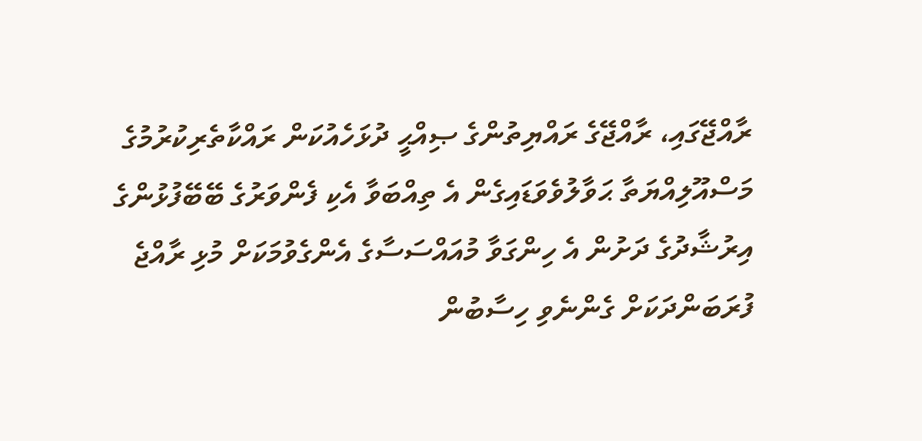ރާއްޖޭގައި، ރާއްޖޭގެ ރައްޔިތުންގެ ޞިއްޙީ ދުޅަހެއުކަން ރައްކާތެރިކުރުމުގެ މަސްއޫލިއްޔަތާ ޙަވާލުވެވަޑައިގެން އެ ތިއްބަވާ އެކި ފެންވަރުގެ ބޭބޭފުޅުންގެ އިރުޝާދުގެ ދަށުން އެ ހިންގަވާ މުއައްސަސާގެ އެންގެވުމަކަށް މުޅި ރާއްޖެ ފުރަބަންދަކަށް ގެންނެވި ހިސާބުން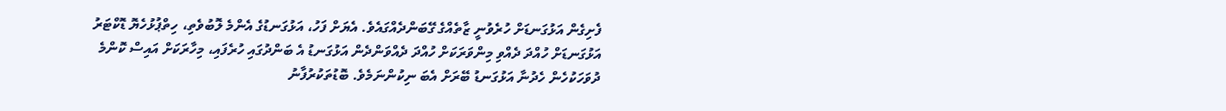ފެށިގެން އަޅުގަނޑަށް ހުރެވުނީ ޒާތެއްގެ ގޭބަންދެއްގައެވެ. އެޔަށް ފަހު، އަޅުގަނޑުގެ އެންމެ ލޮބުވެތި، ހިތްޕުޅުހެޔޮ ޑޮކްޓަރު އަޅުގަނޑަށް ހުއްދަ ދެއްވި މިންވަރަކަށް ހުއްދަ ދެއްވަންދެން އަޅުގަނޑު އެ ބަންދުގައި ހުރެފައި، މިހާރަކަށް އައިސް ކޮންމެ ދުވަހަކުހެން ހެދުނާ އަޅުގަނޑު ބޭރަށް އެބަ ނިކުންނަމެވެ. ބޮޑުތަކުރުފާނު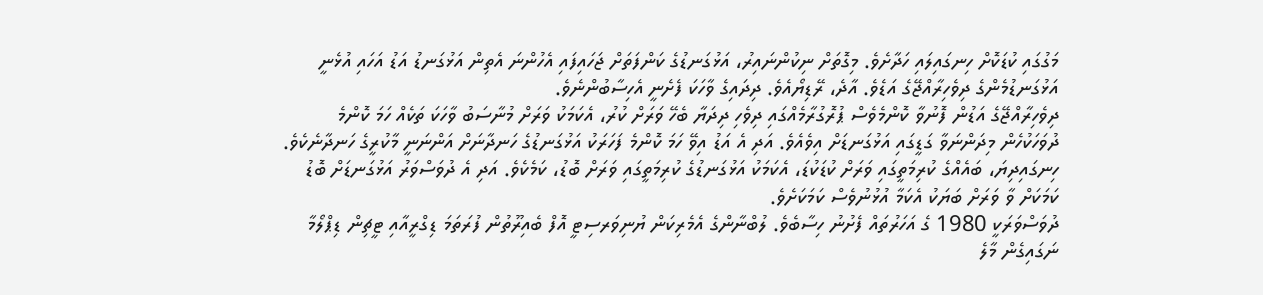މަގުގައި ކުޑަކޮށް ހިނގައިލައި ހަދާށެވެ. މިގޮތަށް ނިކުންނައިރު، އަޅުގަނޑުގެ ކަންފަތަށް ޖަހައިފައި އެހުންނަ އެތިން އަޅުގަނޑު އަޑު އަހައި އުޅެނީ އަޅުގަނޑުމެންގެ ދިވެހިރާއްޖޭގެ އަޑެވެ. އާދެ، ރޭޑިޔޯއެވެ. ދިދައިގެ ވާހަކަ ފެށެނީ އެހިސާބުންނެވެ.
ދިވެހިރާއްޖޭގެ އަޑުން ފޮނުވާ ކޮންމެވެސް ޕުރޮގުރާމެއްގައި ދިވެހި ދިދަޔާ ބެހޭ ވަރަށް ކުރު، އެކަމަކު ވަރަށް މުނާސަބު ވާހަކަ ތަކެއް ހަމަ ކޮންމެ ދުވަހަކުހެން މިދަންނަވާ ގަޑީގައި އަޅުގަނޑަށް އިވެއެވެ. އަދި އެ އަޑު އިވޭ ހަމަ ކޮންމެ ފަހަރަކު އަޅުގަނޑުގެ ހަނދާނަށް އަންނަނީ މާކުރީގެ ހަނދާނެކެވެ. ހިނގައިދިޔަ، ބައެއްގެ ކުރިމަތީގައި ވަރަށް ކުޑަކުޑަ، އެކަމަކު އަޅުގަނޑުގެ ކުރިމަތީގައި ވަރަށް ބޮޑު، ކަމެކެވެ. އަދި އެ ދުވަސްވަރު އަޅުގަނޑަށް ބޮޑު ކަމަކަށް ވާ ވަރަށް ބަޔަކު އެކަމާ އުޅުނުވެސް ކަމަކަށެވެ.
ދުވަސްވަރަކީ 1980 ގެ އަހަރުތައް ފެށުނު ހިސާބެވެ. ލުބްނާންގެ އެމެރިކަން ޔުނިވަރސިޓީ އޮފް ބެއިރޫތުން ފުރަތަމަ ޑިގްރީއާއި ޓީޗިން ޑިޕްލޯމާ ނަގައިގެން މާލެ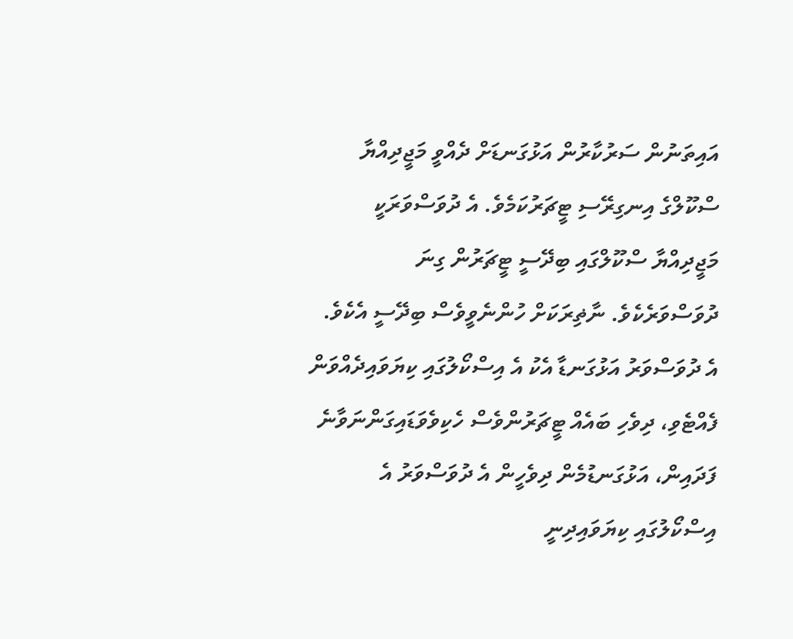އައިތަނުން ސަރުކާރުން އަޅުގަނޑަށް ދެއްވީ މަޖީދިއްޔާ ސްކޫލްގެ އިނގިރޭސި ޓީޗަރުކަމެވެ. އެ ދުވަސްވަރަކީ މަޖީދިއްޔާ ސްކޫލްގައި ބިދޭސީ ޓީޗަރުން ގިނަ ދުވަސްވަރެކެވެ. ނާޡިރަކަށް ހުންނެވީވެސް ބިދޭސީ އެކެވެ. އެ ދުވަސްވަރު އަޅުގަނޑާ އެކު އެ އިސްކޯލުގައި ކިޔަވައިދެއްވަން ފެއްޓެވި، ދިވެހި ބައެއް ޓީޗަރުންވެސް ހެކިވެވަޑައިގަންނަވާނެ ފަދައިން، އަޅުގަނޑުމެން ދިވެހީން އެ ދުވަސްވަރު އެ އިސްކޯލުގައި ކިޔަވައިދިނީ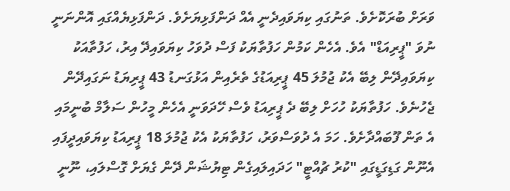ވަރަށް ބުރަކޮށެވެ. ތަނުގައި ކިޔަވައިދެނީ އެއް ދަންފަޅިޔަށެވެ. ދަންފަޅިޔެއްގައި އޮންނަނީ ނުވަ "ޕީރިއަޑް" އެވެ. އެހެން ކަމުން ހަފުތާޔަކު ފަސް ދުވަހު ކިޔަވައިދޭ އިރު، ހަފުތާއަކު ކިޔަވައިދޭން ލިބޭ އެކު ޖުމުލަ 45 ޕީރިއަޑުގެ ތެރެއިން އަޅުގަނޑު 43 ޕީރިޔަޑު ނަގައިދޭން ޖެހުނެވެ. ހަފުތާޔަކު ހުހަށް ލިބޭ ދެ ޕީރިއަޑު ވެސް ހޭދަވަނީ އެހެން މީހުން ސަލާމް ބުނީމައި އެ ތަން ފޫބައްދާށެވެ. ހަމަ އެ ދުވަސްވަރު، ހަފުތާޔަކު އެކު ޖުމުލަ 18 ޕީރިއަޑު ކިޔަވައިދީފައި އެނޫން ގަޑިގަޑީގައި "ކުރު ޗުއްޓީ" ހަދައިލައިގެން ޓިޔުޝަން ދޭން ގެޔަށް ގޮސްލައި، ނޫނީ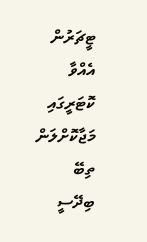ޓީޗަރުން އެއްވާ ކޮޓަރީގައި މަޖާކޮށްލަން ތިބޭ  ބިދޭސީ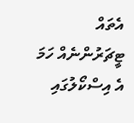އެތައް ޓީޗަރުންނެއް ހަމަ އެ އިސްކޯލުގައި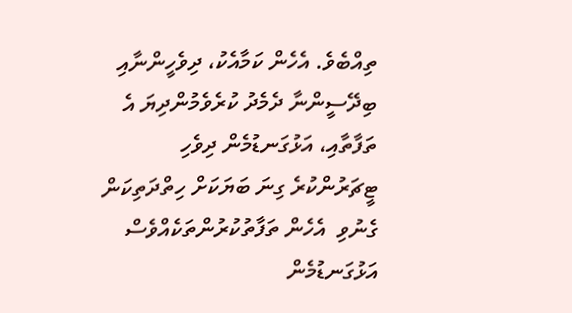ތިއްބެވެ. އެހެން ކަމާއެކު، ދިވެހީންނާއި ބިދޭސީންނާ ދެމެދު ކުރެވެމުންދިޔަ އެ ތަފާތާއި، އަޅުގަނޑުމެން ދިވެހި ޓީޗަރުންކުރެ ގިނަ ބަޔަކަށް ހިތްދަތިކަން ގެނުވި  އެހެން ތަފާތުކުރުންތަކެއްވެސް އަޅުގަނޑުމެން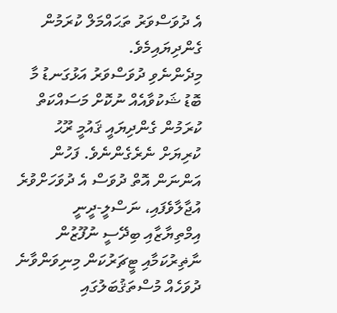އެ ދުވަސްވަރު ތަޙައްމަލް ކުރަމުން ގެންދިޔައިމެވެ.
މިދެންނެވި ދުވަސްވަރު އަޅުގަނޑު މާ ބޮޑު ޝަކުވާއެއް ނުކޮށް މަސައްކަތް ކުރަމުން ގެންދިޔައީ ޤައުމީ ރޫޙު ކުރިޔަށް ނެރެގެންނެވެ. ފަހުން އަންނަން އޮތް ދުވަސް އެ ދުވަހަށްވުރެ އުޖާލާވެފައި، ނަސްލީ-ދީނީ އިމްތިޔާޒާއި ބިދޭސީ ނުފޫޒުން ނާޡިރުކަމާއި ޓީޗަރުކަން މިނިވަންވާނެ ދުވަހެއް މުސްތަޤުބަލުގައި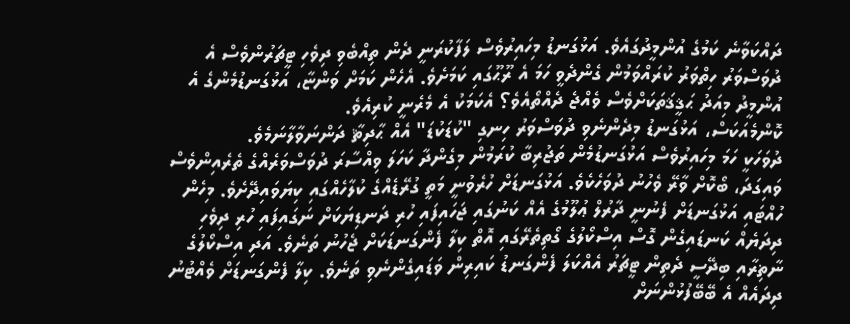ދައްކަވާނެ ކަމުގެ އުންމީދުގައެވެ. އަޅުގަނޑު މިހައިރުވެސް ލަފާކުރަނީ ދެން ތިއްބެވި ދިވެހި ޓީޗަރުންވެސް އެ ދުވަސްވަރު ހިތްވަރު ކުރައްވަމުން ގެންދެވީ ހަމަ އެ ރޫޙޫގައި ކަމަށެވެ. އެހެން ކަމަށް ވަންޏާ، އަޅުގަނޑުމެންގެ އެ އުންމީދު މިއަދު ޙަޤީޤަތަކަށްވެސް ވެއްޖެ ދެއްތޯއެވެ؟ އެކަމަކު އެ މެރެނީ ކުރިއެވެ.
ކޮންމެއަކަސް، އަޅުގަނޑު މިދެންނެވި ދުވަސްވަރު ހިނގި "ކުޑަކުޑަ" އެއް ޙާދިޘާ ދަންނަވާލާނަމެވެ.
ދުވަހަކީ ހަމަ މިހައިރުވެސް އަޅުގަނޑުމެން ތަޖުރިބާ ކުރަމުން މިގެންދާ ކަހަލަ ވިއްސާރަ ދުވަސްވަރެއްގެ ތެރެއިންވެސް ވައިގަދަ، ބޯކޮށް ވާރޭ ވެހުނު ދުވަހެކެވެ. އަޅުގަނޑަށް ހުރެވުނީ މަތީ ގުރޭޑެއްގެ ކުލާހެއްގައި ކިޔަވައިދޭށެވެ. މިހެން ހުއްޓައި އަޅުގަނޑަށް ފެނުނީ ދާރުލް ޢުލޫމުގެ އެއް ކަނުގައި ޖަހައިފައި ހުރި ދަނޑިޔަކަށް ނަގައިފައި ހުރި ދިވެހި ދިދަޔެއް ކަނޑައިގެން ގޮސް އިސްކޯލުގެ ގޯތިތެރޭގައި އޮތް ކިލާ ފެންގަނޑަކަށް ޖެހުނު ތަނެވެ. އަދި އިސްކޯލުގެ ނާޡިރާއި ބިދޭސީ ދެތިން ޓީޗަރު އެއްކަލަ ފެންގަނޑު ކައިރިން ވަޑައިގެންނެވި ތަނެވެ. ކިލާ ފެންގަނޑަށް ވެއްޓުނު ދިދައެއް އެ ބޭބޭފުޅުންނަށް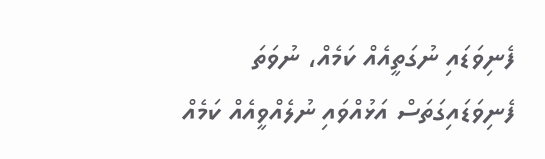ފެނިވަޑައި ނުގަތީއެއް ކަމެއް، ނުވަތަ ފެނިވަޑައިގަތަސް އަޅުއްވައި ނުލެއްވީއެއް ކަމެއް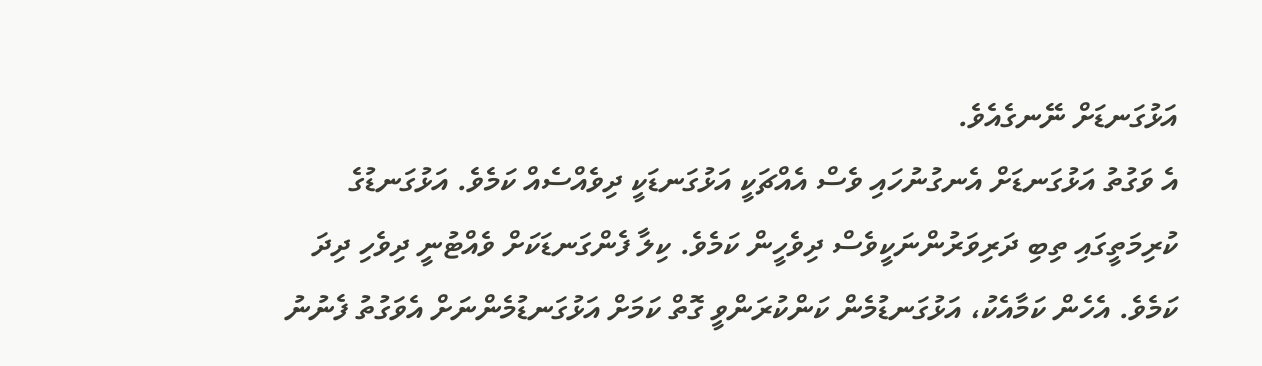އަޅުގަނޑަށް ނޭނގެއެވެ.
އެ ވަގުތު އަޅުގަނޑަށް އެނގުނުހައި ވެސް އެއްޗަކީ އަޅުގަނޑަކީ ދިވެއްސެއް ކަމެވެ. އަޅުގަނޑުގެ ކުރިމަތީގައި ތިބި ދަރިވަރުންނަކީވެސް ދިވެހީން ކަމެވެ. ކިލާ ފެންގަނޑަކަށް ވެއްޓުނީ ދިވެހި ދިދަ ކަމެވެ. އެހެން ކަމާއެކު، އަޅުގަނޑުމެން ކަންކުރަންވީ ގޮތް ކަމަށް އަޅުގަނޑުމެންނަށް އެވަގުތު ފެނުނު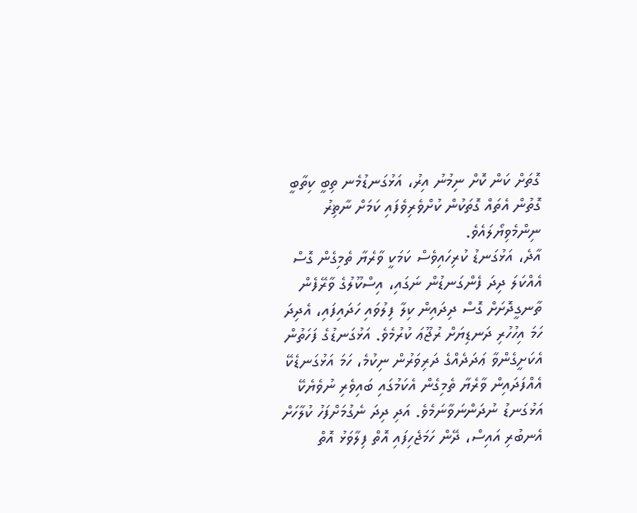ގޮތަށް ކަން ކޮށް ނިމުނު އިރު، އަޅުގަނޑުމެނ ތިބީ ކިތާބީ ގޮތުން އެތައް ގޮތަކުން ކުށްވެރިވެފައި ކަމަށް ނާޡިރު ނިންމެވިޔޯލައެވެ.
އާދެ، އަޅުގަނޑު ކުރިހައިވެސް ކަމަކީ ވާރެޔާ ތެމިގެން ގޮސް އެއްކަލަ ދިދަ ފެންގަނޑުން ނަގައި، އިސްކޫލުގެ ވާރޭފެން ތާނގީދޮށަށް ގޮސް ދިދައިން ކިލާ ފިލުވައި ހަދައިފައި، އެދިދަ ހަމަ އިހުހުރި ދަނޑިޔަށް ރުޖޫޢަ ކުރުމެވެ. އަޅުގަނޑުގެ ފަހަތުން އެކަށީގެންވާ ޢަދަދެއްގެ ދަރިވަރުން ނިކުމެ، ހަމަ އަޅުގަނޑެކޭ އެއްފަދައިން ވާރެޔާ ތެމިގެން އެކަމުގައި ބައިވެރި ނުވެޔެކޭ އަޅުގަނޑު ނުދަންނަވާނަމެވެ. އަދި ދިދަ ނެގުމަށްފަހު ކުލާހަށް އެނބުރި އައިސް، ދޭން ހަމަޖެހިފައި އޮތް ފިލާވަޅު އޮތް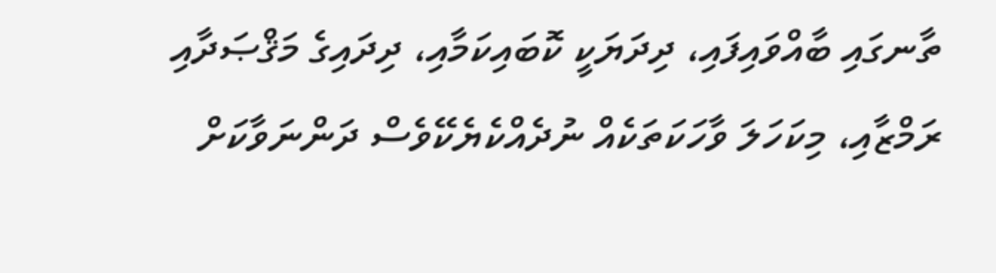ތާނގައި ބާއްވައިފައި، ދިދަޔަކީ ކޮބައިކަމާއި، ދިދައިގެ މަޤްޞަދާއި ރަމްޒާއި، މިކަހަލަ ވާހަކަތަކެއް ނުދެއްކެޔެކޭވެސް ދަންނަވާކަށް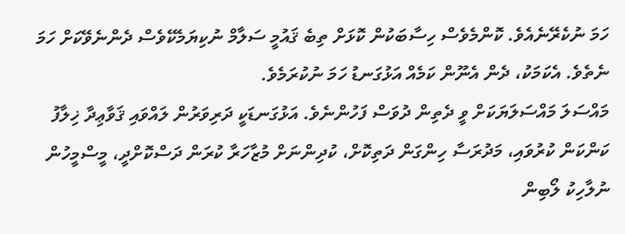ހަމަ ނުކެރޭނެއެވެ. ކޮންމެވެސް ހިސާބަކުން ކޮޅަށް ތިބެ ޤައުމީ ސަލާމް ނުކިޔަމެކޭވެސް ދެންނެވޭކަށް ހަމަ ނެތެވެ. އެކަމަކު، ދެން އެނޫން ކަމެއް އަޅުގަނޑު ހަމަ ނުކުރަމެވެ.
މައްސަލަ މައްސަލަޔަކަށް ވީ ދެތިން ދުވަސް ފަހުންނެވެ. އަޅުގަނޑަކީ ދަރިވަރުން ލައްވައި ޤަވާޢިދާ ޚިލާފު ކަންކަން ކުރުވައި، މަދުރަސާ ހިންގަން ދަތިކޮށް، ކުދިންނަށް މުޒާހަރާ ކުރަން ދަސްކޮށްދީ، މީސްމީހުން ނުލާހިކު ލޯބިން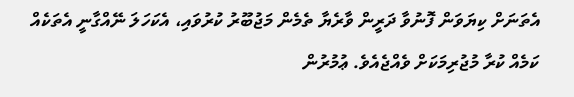އެތަނަށް ކިޔަވަން ފޮނުވާ ދަރީން ވާރެޔާ ތެމެން މަޖުބޫރު ކުރުވައި، އެކަހަލަ ނޭއްގާނީ އެތަކެއް ކަމެއް ކުރާ މުޖުރިމަކަށް ވެއްޖެއެވެ. ޢުމުރުން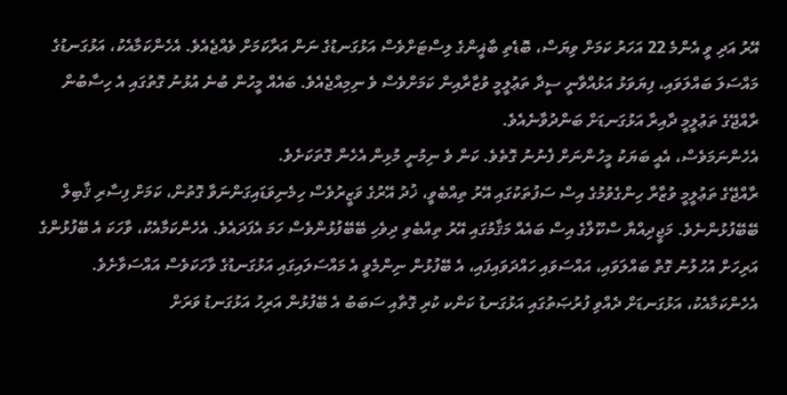އޭރު އަދި ވީ އެންމެ 22 އަހަރު ކަމަށް ވިޔަސް، ބޮޑެތި ބާޣީންގެ ލިސްޓަށްވެސް އަޅުގަނޑުގެ ނަން އަރާކަމަށް ވެއްޖެއެވެ. އެހެންކަމާއެކު، އަޅުގަނޑުގެ މައްސަލަ ބައްލަވައި، ފިޔަވަޅު އަޅުއްވާނީ ސީދާ ތަޢުލީމީ ވުޒާރާއިން ކަމަށްވެސް ވެ ނިމިއްޖެއެވެ. ބައެއް މީހުން ބުނެ އުޅުނު ގޮތުގައި އެ ހިސާބުން ރާއްޖޭގެ ތަޢުލީމީ ދާއިރާ އަޅުގަނޑަށް ބަންދުވާނެއެވެ.
އެހެންނަމަވެސް، އެއީ ބަޔަކު މީހުންނަށް ފެނުނު ގޮތެވެ. ކަން ވެ ނިމުނީ މުޅިން އެހެން ގޮތަކަށެވެ.
ރާއްޖޭގެ ތަޢުލީމީ ވުޒާރާ ހިންގެވުމުގެ އިސް ސަފުތަކުގައި އޭރު ތިއްބެވީ، ޚުދު އޭރުގެ ވަޒީރުވެސް ހިމެނިވަޑައިގަންނަވާ ގޮތުން، ކަމަށް ފިސާރި ޤާބިލް ބޭބޭފުޅުންނެވެ. މަޖީދިއްޔާ ސްކޫލްގެ އިސް ބައެއް މަޤާމުގައި އޭރު ތިއްބެވި ދިވެހި ބޭބޭފުޅުންވެސް ހަމަ އެފަދައެވެ. އެހެންކަމާއެކު، ވާހަކަ އެ ބޭފުޅުންގެ އަރިހަށް އުހުލުނު ގޮތް ބައްލަވައި، އައްސަވައި ހައްދަވައިފައި، އެ ބޭފުޅުން ނިންމެވީ އެ މައްސަލައިގައި އަޅުގަނޑުގެ ވާހަކަވެސް އައްސަވާށެވެ. އެހެންކަމާއެކު، އަޅުގަނޑަށް ދެއްވި ފުރުޞަތުގައި އަޅުގަނޑު ކަންކ ކުރި ގޮތާއި ސަބަބު އެ ބޭފުޅުން އަރިހު އަޅުގަނޑު ވަރަށް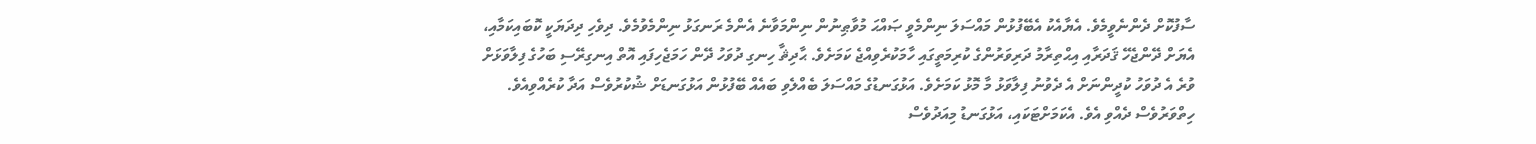ސާފުކޮށް ދެންނެވީމެވެ. އެޔާއެކު އެބޭފުޅުން މައްސަލަ ނިންމެވީ ޞައްޙަ މުވާޠިނުން ނިންމަވާނެ އެންމެ ރަނގަޅު ނިންމެވުމެވެ. ދިވެހި ދިދަޔަކީ ކޮބައިކަމާއި، އެޔަށް ދޭންޖެހޭ ޤަދަރާއި އިޙްތިރާމު ދަރިވަރުންގެ ކުރިމަތީގައި ހާމަކުރެވިއްޖެ ކަމަށެވެ. ޙާދިޘާ ހިނގި ދުވަހު ދޭން ހަމަޖެހިފައި އޮތް އިނގިރޭސި ބަހުގެ ފިލާވަޅަށް ވުރެ އެ ދުވަހު ކުދީންނަށް އެ ދެވުނު ފިލާވަޅު މާ މޮޅު ކަމަށެވެ. އަޅުގަނޑުގެ މައްސަލަ ބެއްލެވި ބައެއް ބޭފުޅުން އަޅުގަނޑަށް ޝުކުރުވެސް އަދާ ކުރެއްވިއެވެ. ހިތްވަރުވެސް ދެއްވި އެވެ. އެކަމަށްޓަކައި، އަޅުގަނޑު މިއަދުވެސް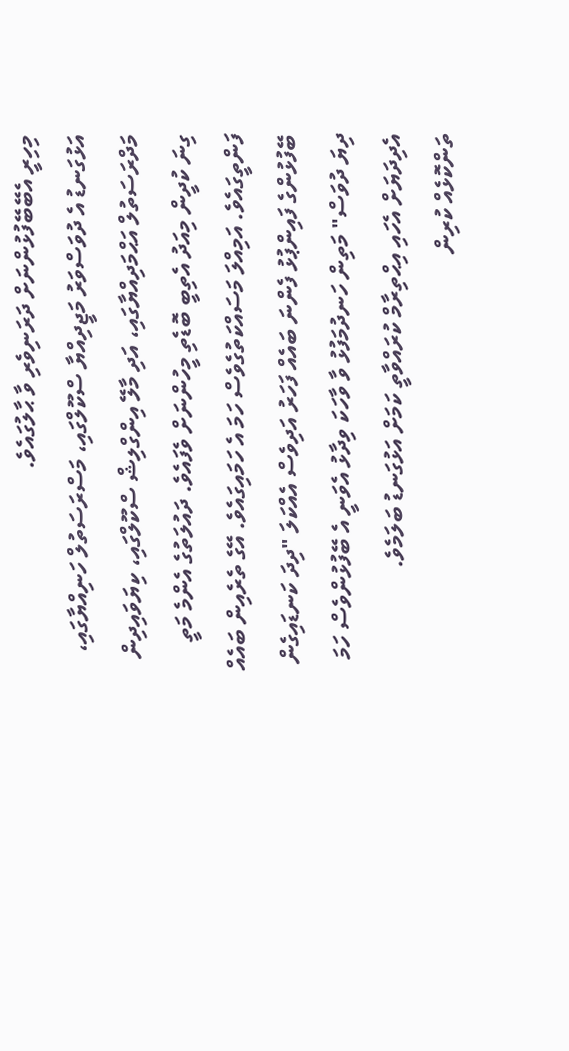މިހިރީ އެބޭބޭފުޅުންނަށް ދަރަނިވެރި ވާ ޙާލުގައެވެ.
އަޅުގަނޑު އެ ދުވަސްވަރު މަޖީދިއްޔާ ސްކޫލްގައި، މަސްރަސަތުލް ހަނިއްޔާގައި، މަދްރަސަތުލް އަޙްމަދިއްޔާގައި، އަދި މާލޭ އިންގްލިޝް ސްކޫލްގައި، ކިޔަވައިދިން ގިނަ ކުދީން މިއަދު އެތިބީ ބޮޑެތި މީހުންނަށް ވެފައެވެ. ދައުލަތުގެ އެންމެ މަތީ ފަންތީގައެވެ. އަމިއްލަ މަސައްކަތުގެވެސް ހަމަ އެ ހަމައިގައެވެ. އޭގެ ތެރެއިން ބައެއް ބޭފުޅުންގެ ފައިންޕުޅު ފެންނަ ބައެއް ފަހަރު އަދިވެސް އެއްކަލަ "ދިދަ ކަނޑައިގެން ދިޔަ ދުވަސް" މަތިން ހަނދުމަފުޅު ވާ ވާހަކަ ވިދާޅު އެވަނީ އެ ބޭފުޅުންވެސް ހަމަ އެދިދަޔަށް އެހައި އިޙްތިރާމް ކުރައްވާތީ ކަމަށް އަޅުގަނޑު ބަލަމެވެ.
ތަންކޮޅެއް ކުރިން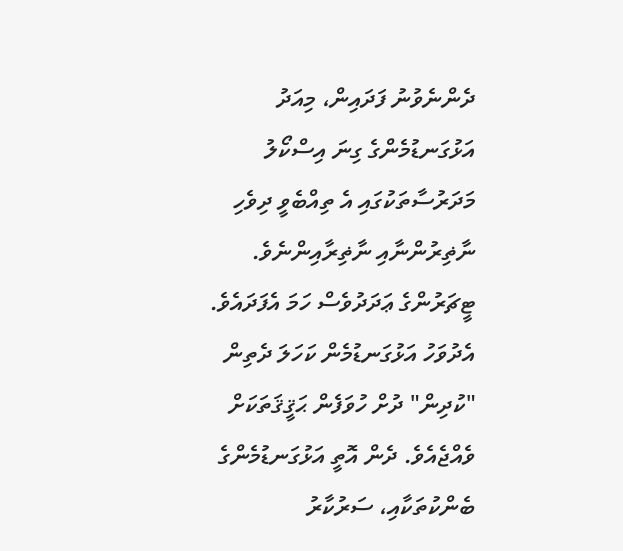ދެންނެވުނު ފަދައިން، މިއަދު އަޅުގަނޑުމެންގެ ގިނަ އިސްކޯލު މަދަރުސާތަކުގައި އެ ތިއްބެވީ ދިވެހި ނާޡިރުންނާއި ނާޡިރާއިންނެވެ. ޓީޗަރުންގެ ޢަދަދުވެސް ހަމަ އެފަދައެވެ. އެދުވަހު އަޅުގަނޑުމެން ކަހަލަ ދެތިން "ކުދިން" ދުށް ހުވަފެން ޙަޤީޤަތަކަށް ވެއްޖެއެވެ. ދެން އޮތީ އަޅުގަނޑުމެންގެ ބެންކުތަކާއި، ސަރުކާރު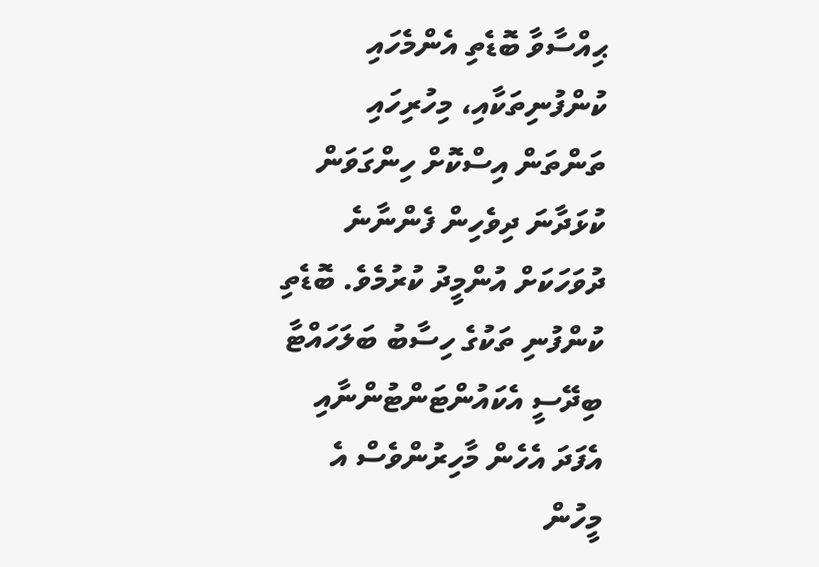ޙިއްސާވާ ބޮޑެތި އެންމެހައި ކުންފުނިތަކާއި، މިހުރިހައި ތަންތަން އިސްކޮށް ހިންގަވަން ކުޅަދާނަ ދިވެހިން ފެންނާނެ ދުވަހަކަށް އުންމީދު ކުރުމެވެ. ބޮޑެތި ކުންފުނި ތަކުގެ ހިސާބު ބަލަހައްޓާ ބިދޭސީ އެކައުންޓަންޓުންނާއި އެފަދަ އެހެން މާހިރުންވެސް އެ މީހުން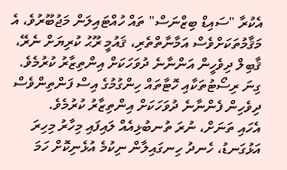އެކުރާ "ސައިޑް ބިޒްނަސް" ތައް ހުއްޓައިލަން މަޖުބޫރުވެ، އެ މަޤާމުތަކަށްވެސް އަމާނާތްތެރި، ޤައުމީ ރޫޙު ކުރިޔަށް ނެރޭ، ޤާބިލް ދިވެހީން އަންނާނެ ދުވަހަކަށް އިންތިޒާރު ކުރުމެވެ. ގިނަ ރިސޯޓުތަކާއި ހޮޓާތައް ހިންގުމުގެ އިސް ފަންތިންވެސް ދިވެހިން ފެންނާނެ ދުވަހަކަށް އިންތިޒާރު ކުރުމެވެ.
އެހައި ތަނަށް، ނުރަ ތުނބުޅިއެއް ލައިފައި މިހާރު މިހިރަ އަޅުގަނޑު، ހެނދު ހިނގައިލާން ނިކުމެ އުޅެނިކޮށް ހަމަ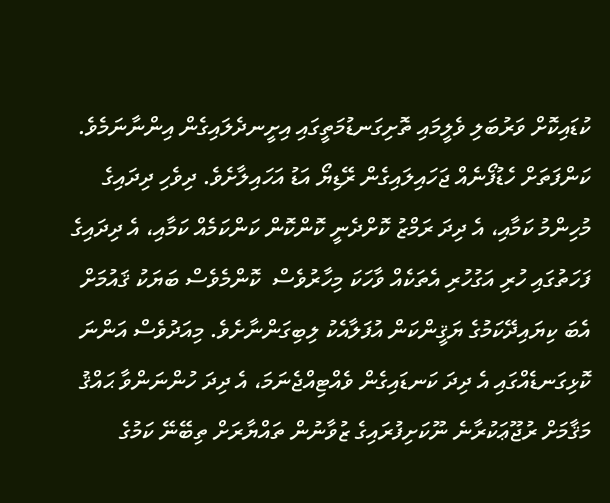ކުޑައިކޮށް ވަރުބަލި ވެލީމައި ތޮށިގަނޑުމަތީގައި އިށީނދެލައިގެން އިންނާނަމެވެ. ކަންފަތަށް ހެޑުފޯނެއް ޖަހައިލައިގެން ރޭޑިޔޯ އަޑު އަހައިލާށެވެ. ދިވެހި ދިދައިގެ މުހިންމު ކަމާއި، އެ ދިދަ ރަމްޒު ކޮށްދެނީ ކޮންކޮން ކަންކަމެއް ކަމާއި، އެ ދިދައިގެ ފަހަތުގައި ހުރި އަގުހުރި އެތަކެއް ވާހަކަ މިހާރުވެސް  ކޮންމެވެސް ބަޔަކު ޤައުމަށް އެބަ ކިޔައިދޭކަމުގެ ޔަޤީންކަން އުފަލާއެކު ލިބިގަންނާށެވެ. މިއަދުވެސް އަންނަ ކޮޅިގަނޑެއްގައި އެ ދިދަ ކަނޑައިގެން ވެއްޓިއްޖެނަމަ، އެ ދިދަ ހުންނަންވާ ޙައްޤު މަޤާމަށް ރުޖޫޢަކުރާނެ ނޫކަށިފުރައިގެ ޒުވާނުން ތައްޔާރަށް ތިބޭނޭ ކަމުގެ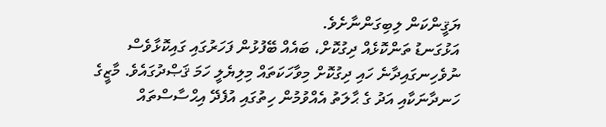ޔަޤީންކަން ލިބިގަންނާށެވެ.
އަޅުގަނޑު ތަންކޮޅެއް ދިގުކޮށް، ބައެއް ބޭފުޅުން ފަހަރުގައި ގައިކޮޅާވެސް ނުވެހިނގައިދާނެ ހައި ދިގުކޮށް މިވާހަކަތައް މިލިޔެލީ ހަމަ ޤަޞްދުގައެވެ. މާޒީގެ ހަނދާނަކާއި އަދު ގެ ޙާލަތު އެއްވުމުން ހިތުގައި އުފެދޭ އިޙްސާސްތައް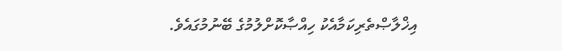އިޚްލާޞްތެރިކަމާއެކު ހިއްޞާކޮށްލުމުގެ ބޭނުމުގައެވެ.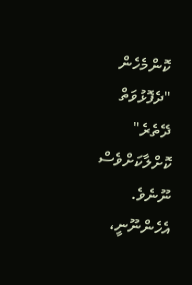ކޮންމެހެން "ދެފޮޅުވަތް ދޭތެރެ" ކޮށްލާކަށްވެސް ނޫނެވެ. އެހެންނޫނީ،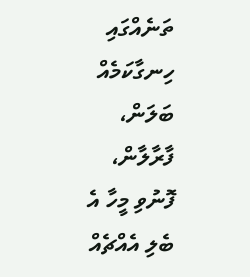ތަނެއްގައި ހިނގާކަމެއް ބަލަން، ފާރާލާން، ފޮނުވި މީހާ އެ ބެލި އެއްޗެއް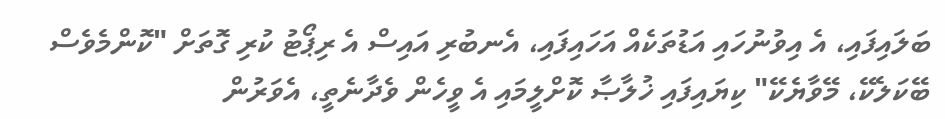ބަލައިފައި، އެ އިވުނުހައި އަޑުތަކެއް އަހައިފައި، އެނބުރި އައިސް އެ ރިޕޯޓު ކުރި ގޮތަށް "ކޮންމެވެސް ބޭކަލެކޭ، މޭވާޔެކޭ" ކިޔައިފައި ޚުލާޞާ ކޮށްލީމައި އެ ވީހެން ވެދާނެތީ، އެވަރުން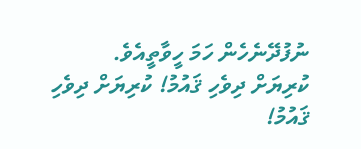ނުފުދޭނެހެން ހަމަ ހީވާތީއެވެ.
ކުރިޔަށް ދިވެހި ޤައުމު! ކުރިޔަށް ދިވެހި ޤައުމު!